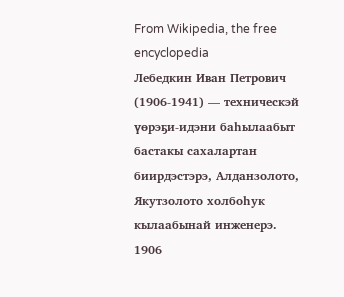From Wikipedia, the free encyclopedia
Лебедкин Иван Петрович (1906-1941) — техническэй үөрэҕи-идэни баһылаабыт бастакы сахалартан биирдэстэрэ, Алданзолото, Якутзолото холбоһук кылаабынай инженерэ.
1906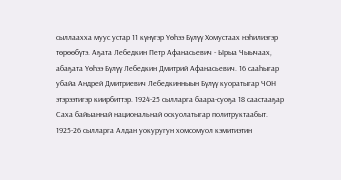сыллаахха муус устар 11 күнүгэр Үөһээ Бүлүү Хомустаах нэһилиэгэр төрөөбүтэ. Аҕата Лебедкин Петр Афанасьевич - Ырыа Чыычаах, абаҕата Үөһээ Бүлүү Лебедкин Дмитрий Афанасьевич. 16 сааһыгар убайа Андрей Дмитриевич Лебедкинныын Бүлүү куоратыгар ЧОН этэрээтигэр киирбиттэр. 1924-25 сылларга баара-суоҕа 18 саастааҕар Саха байыаннай национальнай оскуолатыгар политруктаабыт. 1925-26 сылларга Алдан уокуругун хомсомуол кэмитиэтин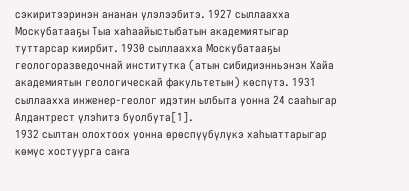сэкиритээринэн ананан үлэлээбитэ. 1927 сыллаахха Москубатааҕы Тыа хаһаайыстыбатын академиятыгар туттарсар киирбит. 1930 сыллаахха Москубатааҕы геологоразведочнай институтка (атын сибидиэнньэнэн Хайа академиятын геологическай факультетын) көспүтэ. 1931 сыллаахха инженер-геолог идэтин ылбыта уонна 24 сааһыгар Алдантрест үлэһитэ буолбута[1].
1932 сылтан олохтоох уонна өрөспүүбүлүкэ хаһыаттарыгар көмүс хостуурга саҥа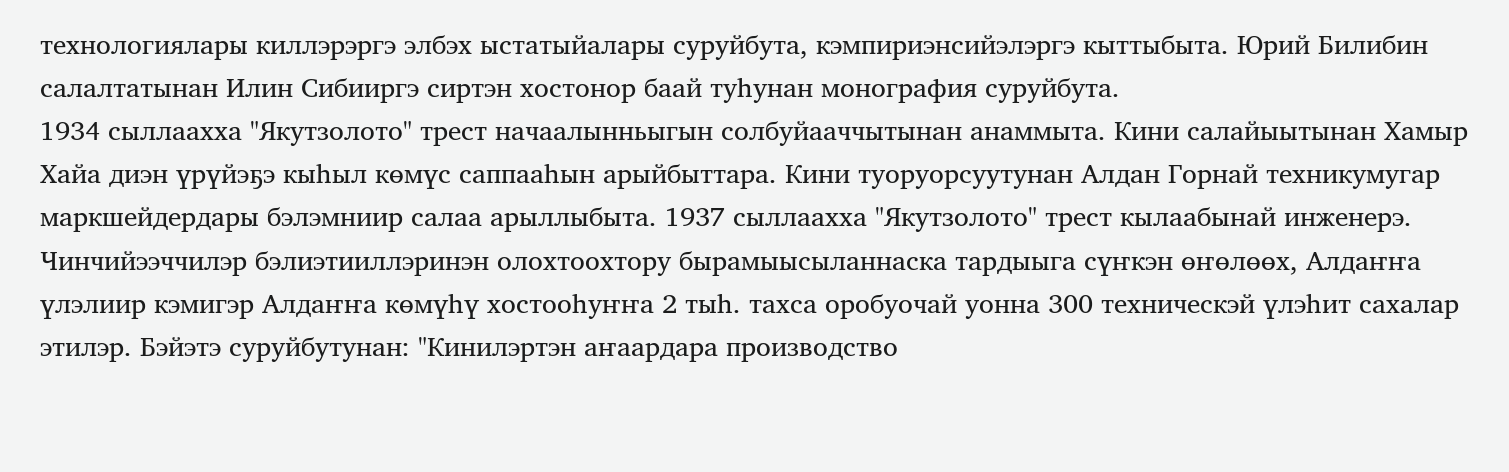технологиялары киллэрэргэ элбэх ыстатыйалары суруйбута, кэмпириэнсийэлэргэ кыттыбыта. Юрий Билибин салалтатынан Илин Сибииргэ сиртэн хостонор баай туһунан монография суруйбута.
1934 сыллаахха "Якутзолото" трест начаалынньыгын солбуйааччытынан анаммыта. Кини салайыытынан Хамыр Хайа диэн үрүйэҕэ кыһыл көмүс саппааһын арыйбыттара. Кини туоруорсуутунан Алдан Горнай техникумугар маркшейдердары бэлэмниир салаа арыллыбыта. 1937 сыллаахха "Якутзолото" трест кылаабынай инженерэ. Чинчийээччилэр бэлиэтииллэринэн олохтоохтору бырамыысыланнаска тардыыга сүҥкэн өҥөлөөх, Алдаҥҥа үлэлиир кэмигэр Алдаҥҥа көмүһү хостооһуҥҥа 2 тыһ. тахса оробуочай уонна 300 техническэй үлэһит сахалар этилэр. Бэйэтэ суруйбутунан: "Кинилэртэн аҥаардара производство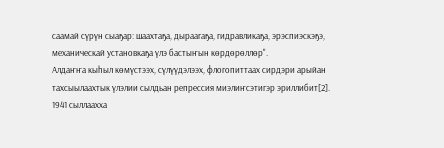саамай сүрүн сыаҕар: шаахтаҕа, дыраагаҕа, гидравликаҕа, эрэспиэскэҕэ, механическай установкаҕа үлэ бастыҥын көрдөрөллөр".
Алдаҥҥа кыһыл көмүстээх, сүлүүдэлээх, флогопиттаах сирдэри арыйан тахсыылаахтык үлэлии сылдьан репрессия миэлиҥсэтигэр эриллибит[2].
1941 сыллаахха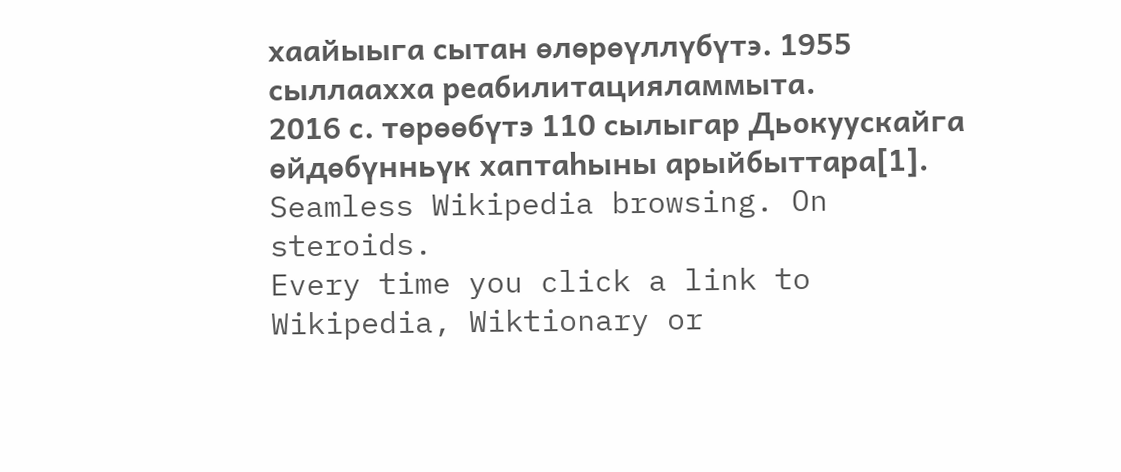хаайыыга сытан өлөрөүллүбүтэ. 1955 сыллаахха реабилитацияламмыта.
2016 с. төрөөбүтэ 110 сылыгар Дьокуускайга өйдөбүнньүк хаптаһыны арыйбыттара[1].
Seamless Wikipedia browsing. On steroids.
Every time you click a link to Wikipedia, Wiktionary or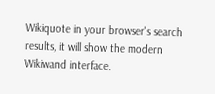Wikiquote in your browser's search results, it will show the modern Wikiwand interface.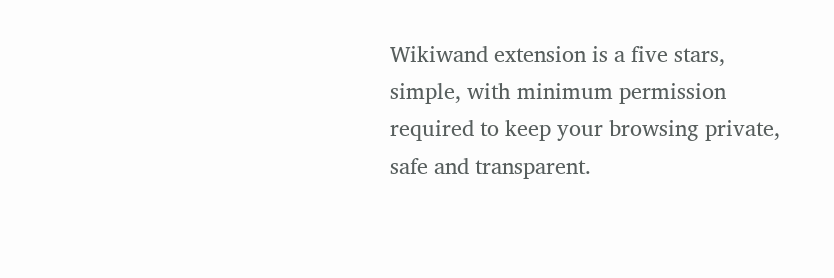Wikiwand extension is a five stars, simple, with minimum permission required to keep your browsing private, safe and transparent.